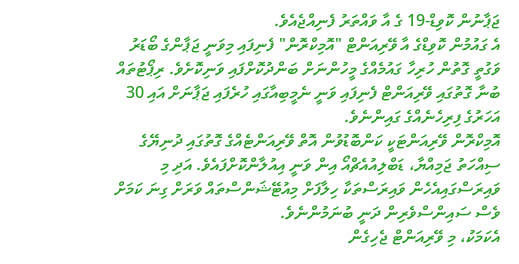ޖަޕާނުން ކޮވިޑް-19 ގެ އާ ވައްތަރު ފެނިއްޖެއެވެ.
އެ ގައުމުން ކޮވިޑްގެ އާ ވޭރިއަންޓް "އޮމިކްރޮން" ފެނިފައި މިވަނީ ޖަޕާންގެ ބޯޑަރު ވަގުތީ ގޮތުން ހުރިހާ ގައުމެއްގެ މީހުންނަށް ބަންދުކޮށްފައި ވަނިކޮށެވެ. ރިޕޯޓުތައް ބުނާ ގޮތުގައި ވޭރިއަންޓް ފެނިފައި ވަނީ ނެމީބިއާގައި ހުރެފައި ޖަޕާނަށް އައި 30 އަހަރުގެ ފިރިހެނެއްގެ ގައިންނެވެ.
އޮމިކްރޮން ވޭރިއަންޓަކީ ކަންބޮޑުވުން އޮތް ވޭރިއަންޓެއްގެ ގޮތުގައި ދުނިޔޭގެ ސިއްހަތު ޖަމިއްޔާ، ޑަބްލިއުއެޗްއޯ އިން ވަނީ އިއުލާންކޮށްފައެވެ. އަދި މި ވައިރަސްގައިއެހެން ވައިރަސްތަކާ ހިލާފަށް މިއުޓޭޝަންސްތައް ވަރަށް ގިނަ ކަމަށް ވެސް ސައިންސްވެރިން ދަނީ ބުނަމުންނެވެ.
އެކަމަކު، މި ވޭރިއަންޓް ޖެހިގެން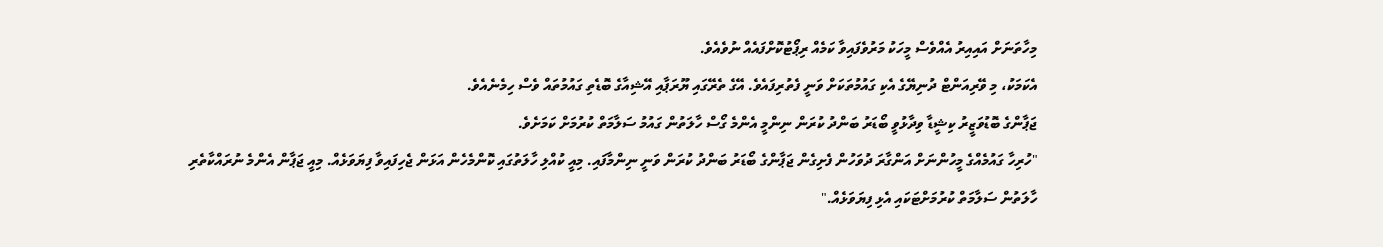މިހާތަނަށް އައިއިރު އެއްވެސް މީހަކު މަރުވެފައިވާ ކަމެއް ރިޕޯޓުކޮށްފައެއް ނުވެއެވެ.
އެކަމަކު، މި ވޭރިއަންޓް ދުނިޔޭގެ އެކި ގައުމުތަކަށް ވަނީ ފެތުރިފައެވެ. އޭގެ ތެރޭގައި ޔޫރަޕާއި އޭޝިއާގެ ބޮޑެތި ގައުމުތައް ވެސް ހިމެނެއެވެ.
ޖަޕާންގެ ބޮޑުވަޒީރު ކިޝީޑާ ވިދާޅުވީ ބޯޑަރު ބަންދު ކުރަން ނިންމީ އެންމެ ގޯސް ހާލަތުން ގައުމު ސަލާމަތް ކުރުމަށް ކަމަށެވެ.
"ހުރިހާ ގައުމެއްގެ މީހުންނަށް އަންގާރަ ދުވަހުން ފެށިގެން ޖަޕާންގެ ބޯޑަރު ބަންދު ކުރަން ވަނީ ނިންމާފައި. މިއީ ކުއްލި ހާލަތުގައި ކޮންމެހެން އަޅަން ޖެހިފައިވާ ފިޔަވަޅެއް. މިއީ ޖަޕާން އެންމެ ނުރައްކާތެރި ހާލަތުން ސަލާމަތް ކުރުމަށްޓަކައި އެޅި ފިޔަވަޅެއް."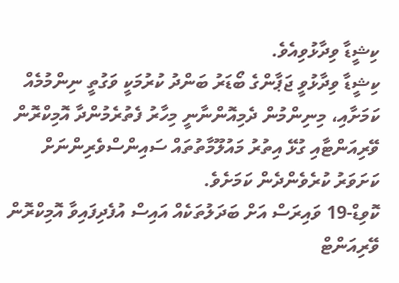ކިޝީޑާ ވިދާޅުވިއެވެ.
ކިޝީޑާ ވިދާޅުވީ ޖަޕާންގެ ބޯޑަރު ބަންދު ކުރުމަކީ ވަގުތީ ނިންމުމެއް ކަމަށާއި، މިނިންމުން ދެމިއޮންނާނީ މިހާރު ފެތުރެމުންދާ އޮމިކްރޮން ވޭރިއަންޓާއި ގުޅޭ އިތުރު މައުލޫމާތުތައް ސައިންސްވެރިންނަށް ކަށަވަރު ކުރެވެންދެން ކަމަށެވެ.
ކޮވިޑް-19 ވައިރަސް އަށް ބަދަލުތަކެއް އައިސް އުފެދިފައިވާ އޮމިކްރޮން ވޭރިއަންޓް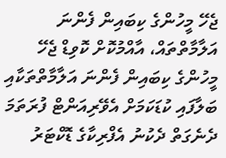ޖެހޭ މީހުންގެ ކިބައިން ފެންނަ އަލާމާތްތައް، އާއްމުކޮށް ކޮވިޑް ޖެހޭ މީހުންގެ ކިބައިން ފެންނަ އަލާމާތްތަކާއި ބަލާފައި ކުޑަކަމަށް އެވޭރިއަންޓް ފުރަތަމަ ދެނެގަތް ދެކުނު އެފްރިކާގެ ޑޮކްޓަރު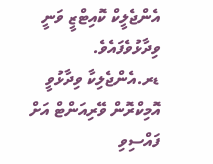އެންޖެލީކް ކޮއިޓްޒީ ވަނީ ވިދާޅުވެފައެވެ.
ޑރ.އެންޖެލިކާ ވިދާޅުވީ އޮމިކްރޮން ވޭރިއަންޓް އަށް ފައްސިވި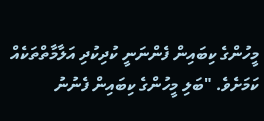މީހުންގެ ކިބައިން ފެންނަނީ ކުދިކުދި އަލާމާތްތަކެއް ކަމަށެވެ. "ބަލި މީހުންގެ ކިބައިން ފެނުނު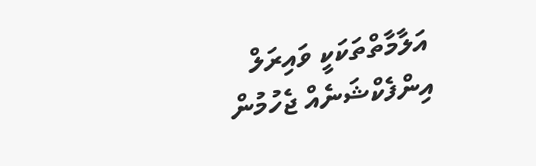އަލާމާތްތަކަކީ ވައިރަލް އިންފެކްޝަނެއް ޖެހުމުން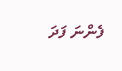ފެންނަ ފަދަ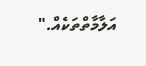އަލާމާތްތަކެއް."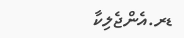ޑރ.އެންޖެލިކާ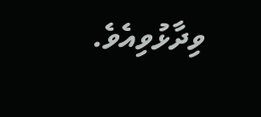ވިދާޅުވިއެވެ.